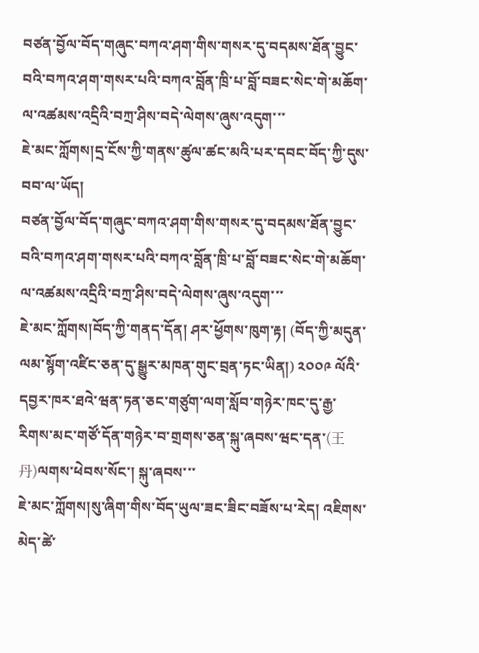བཙན་བྱོལ་བོད་གཞུང་བཀའ་ཤག་གིས་གསར་དུ་བདམས་ཐོན་བྱུང་བའི་བཀའ་ཤག་གསར་པའི་བཀའ་བློན་ཁྲི་པ་བློ་བཟང་སེང་གེ་མཆོག་ལ་འཚམས་འདྲིའི་བཀྲ་ཤིས་བདེ་ལེགས་ཞུས་འདུག་་་
ཇེ་མང་ཀློགས།དྲ་ངོས་ཀྱི་གནས་ཚུལ་ཚང་མའི་པར་དབང་བོད་ཀྱི་དུས་བབ་ལ་ཡོད།
བཙན་བྱོལ་བོད་གཞུང་བཀའ་ཤག་གིས་གསར་དུ་བདམས་ཐོན་བྱུང་བའི་བཀའ་ཤག་གསར་པའི་བཀའ་བློན་ཁྲི་པ་བློ་བཟང་སེང་གེ་མཆོག་ལ་འཚམས་འདྲིའི་བཀྲ་ཤིས་བདེ་ལེགས་ཞུས་འདུག་་་
ཇེ་མང་ཀློགས།བོད་ཀྱི་གནད་དོན། ཤར་ཕྱོགས་ཁུག་རྟ། (བོད་ཀྱི་མདུན་ལམ་སྙོག་འཛིང་ཅན་དུ་སྒྱུར་མཁན་གུང་བྲན་ཏང་ཡིན།) ༢༠༠༩ ལོའི་དབྱར་ཁར་ཐའེ་ཝན་ཏན་ཅང་གཙུག་ལག་སློབ་གཉེར་ཁང་དུ་རྒྱ་རིགས་མང་གཙོ་དོན་གཉེར་བ་གྲགས་ཅན་སྐུ་ཞབས་ཝང་དན་(王丹)ལགས་ཕེབས་སོང་། སྐུ་ཞབས་་་
ཇེ་མང་ཀློགས།སུ་ཞིག་གིས་བོད་ཡུལ་ཟང་ཟིང་བཟོས་པ་རེད། འཇིགས་མེད་ཚེ་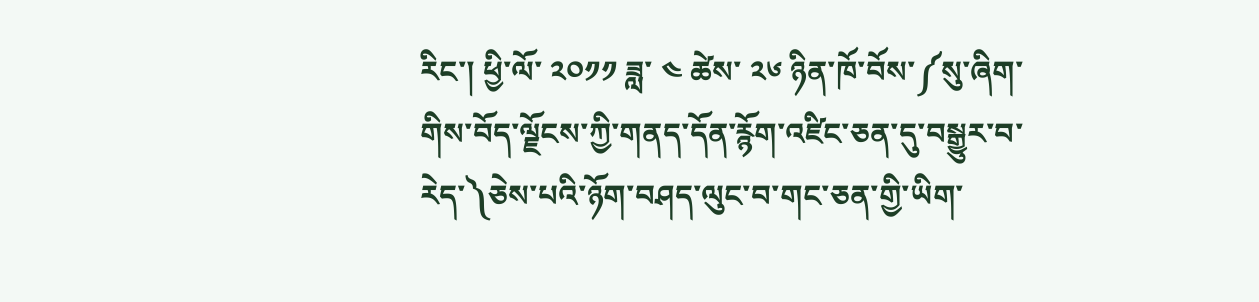རིང་། ཕྱི་ལོ་ ༢༠༡༡ ཟླ་ ༤ ཚེས་ ༢༦ ཉིན་ཁོ་བོས་༼སུ་ཞིག་གིས་བོད་ལྗོངས་ཀྱི་གནད་དོན་རྙོག་འཛིང་ཅན་དུ་བསྒྱུར་བ་རེད་༽ཅེས་པའི་ཉོག་བཤད་ལུང་བ་གང་ཅན་གྱི་ཡིག་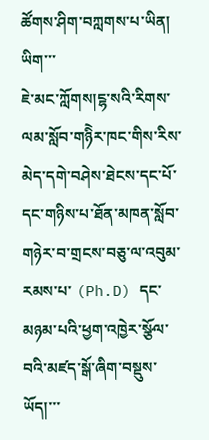ཚོགས་ཤིག་བཀླགས་པ་ཡིན། ཡིག་་་
ཇེ་མང་ཀློགས།ངྷ་སའི་རིགས་ལམ་སློབ་གཉིེར་ཁང་གིས་རིས་མེད་དགེ་བཤེས་ཐེངས་དང་པོ་དང་གཉིས་པ་ཐོན་མཁན་སློབ་གཉེར་བ་གྲངས་བཅུ་ལ་འབུམ་རམས་པ་ (Ph.D) དང་མཉམ་པའི་ཕྱག་འཁྱེར་སྩོལ་བའི་མཛད་སྒོ་ཞིག་བསྡུས་ཡོད།་་་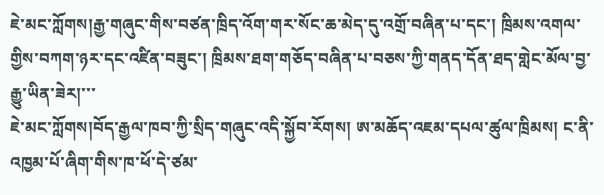ཇེ་མང་ཀློགས།རྒྱ་གཞུང་གིས་བཙན་ཁྲིད་འོག་གར་སོང་ཆ་མེད་དུ་འགྲོ་བཞིན་པ་དང་། ཁྲིམས་འགལ་གྱིས་བཀག་ཉར་དང་འཛིན་བཟུང་། ཁྲིམས་ཐག་གཅོད་བཞིན་པ་བཅས་ཀྱི་གནད་དོན་ཐད་གླེང་མོལ་བྱ་རྒྱུ་ཡིན་ཟེར།་་་
ཇེ་མང་ཀློགས།བོད་རྒྱལ་ཁབ་ཀྱི་སྲིད་གཞུང་འདི་སྐྱོབ་རོགས། ཨ་མཆོད་འཇམ་དཔལ་ཚུལ་ཁྲིམས། ང་ནི་འཁྱམ་པོ་ཞིག་གིས་ཁ་ཕོ་དེ་ཙམ་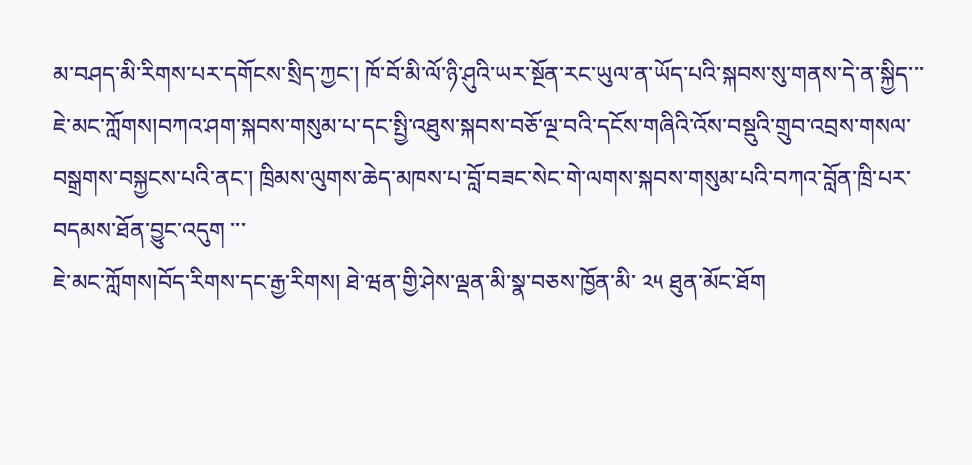མ་བཤད་མི་རིགས་པར་དགོངས་སྲིད་ཀྱང་། ཁོ་བོ་མི་ལོ་ཉི་ཤུའི་ཡར་སྔོན་རང་ཡུལ་ན་ཡོད་པའི་སྐབས་སུ་གནས་དེ་ན་སྐྱིད་་་
ཇེ་མང་ཀློགས།བཀའ་ཤག་སྐབས་གསུམ་པ་དང་སྤྱི་འཐུས་སྐབས་བཅོ་ལྔ་བའི་དངོས་གཞིའི་འོས་བསྡུའི་གྲུབ་འབྲས་གསལ་བསྒྲགས་བསྐྱངས་པའི་ནང་། ཁྲིམས་ལུགས་ཆེད་མཁས་པ་བློ་བཟང་སེང་གེ་ལགས་སྐབས་གསུམ་པའི་བཀའ་བློན་ཁྲི་པར་བདམས་ཐོན་བྱུང་འདུག ་་་
ཇེ་མང་ཀློགས།བོད་རིགས་དང་རྒྱ་རིགས། ཐེ་ཝན་གྱི་ཤེས་ལྡན་མི་སྣ་བཅས་ཁྱོན་མི་ ༢༥ ཐུན་མོང་ཐོག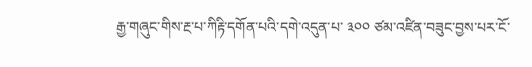རྒྱ་གཞུང་གིས་རྔ་པ་ཀིརྟི་དགོན་པའི་དགེ་འདུན་པ་ ༣༠༠ ཙམ་འཛིན་བཟུང་བྱས་པར་ངོ་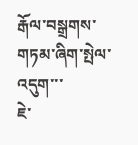རྒོལ་བསྒྲགས་གཏམ་ཞིག་སྤེལ་འདུག་་་
ཇེ་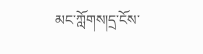མང་ཀློགས།དྲ་ངོས་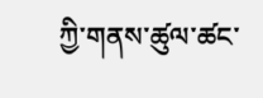ཀྱི་གནས་ཚུལ་ཚང་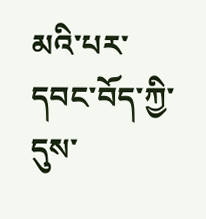མའི་པར་དབང་བོད་ཀྱི་དུས་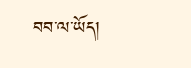བབ་ལ་ཡོད།